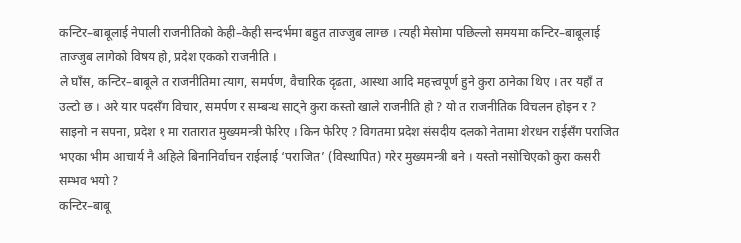कन्टिर–बाबूलाई नेपाली राजनीतिको केही–केही सन्दर्भमा बहुत ताज्जुब लाग्छ । त्यही मेसोमा पछिल्लो समयमा कन्टिर–बाबूलाई ताज्जुब लागेको विषय हो, प्रदेश एकको राजनीति ।
ले घाँस, कन्टिर–बाबूले त राजनीतिमा त्याग, समर्पण, वैचारिक दृढता, आस्था आदि महत्त्वपूर्ण हुने कुरा ठानेका थिए । तर यहाँ त उल्टो छ । अरे यार पदसँग विचार, समर्पण र सम्बन्ध साट्ने कुरा कस्तो खाले राजनीति हो ? यो त राजनीतिक विचलन होइन र ?
साइनो न सपना, प्रदेश १ मा रातारात मुख्यमन्त्री फेरिए । किन फेरिए ? विगतमा प्रदेश संसदीय दलको नेतामा शेरधन राईसँग पराजित भएका भीम आचार्य नै अहिले बिनानिर्वाचन राईलाई ‘पराजित’ (विस्थापित) गरेर मुख्यमन्त्री बने । यस्तो नसोचिएको कुरा कसरी सम्भव भयो ?
कन्टिर–बाबू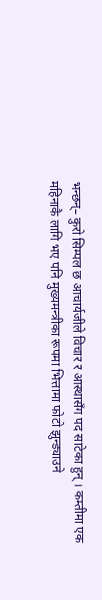भन्छन्– कुरो सिम्पल छ आचार्यजीले विचार र आस्थासँग पद साटेका हुन् । कम्तीमा एक महिनाकै लागि भए पनि मुख्यमन्त्रीका रूपमा भित्तामा फोटो झुन्ड्याउने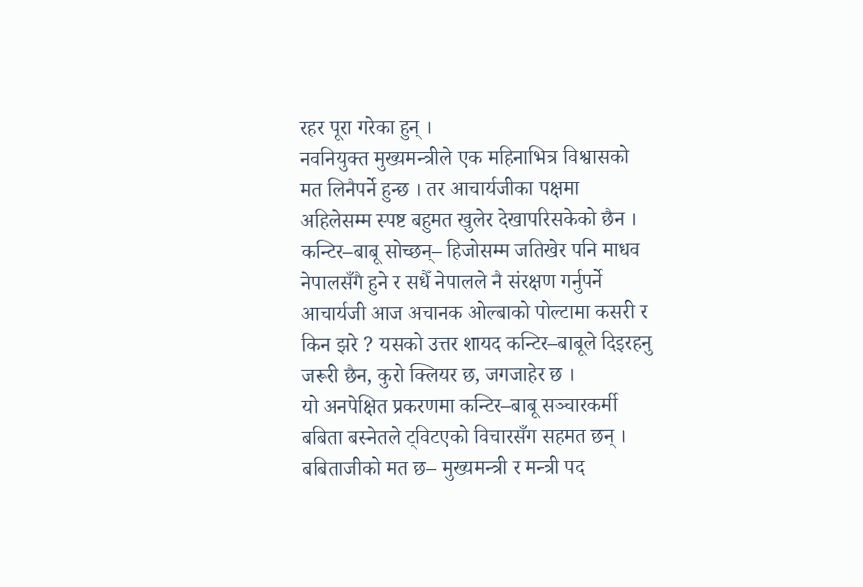रहर पूरा गरेका हुन् ।
नवनियुक्त मुख्यमन्त्रीले एक महिनाभित्र विश्वासको मत लिनैपर्ने हुन्छ । तर आचार्यजीका पक्षमा अहिलेसम्म स्पष्ट बहुमत खुलेर देखापरिसकेको छैन ।
कन्टिर–बाबू सोच्छन्– हिजोसम्म जतिखेर पनि माधव नेपालसँगै हुने र सधैँ नेपालले नै संरक्षण गर्नुपर्ने आचार्यजी आज अचानक ओल्बाको पोल्टामा कसरी र किन झरे ? यसको उत्तर शायद कन्टिर–बाबूले दिइरहनु जरूरी छैन, कुरो क्लियर छ, जगजाहेर छ ।
यो अनपेक्षित प्रकरणमा कन्टिर–बाबू सञ्चारकर्मी बबिता बस्नेतले ट्विटएको विचारसँग सहमत छन् । बबिताजीको मत छ– मुख्यमन्त्री र मन्त्री पद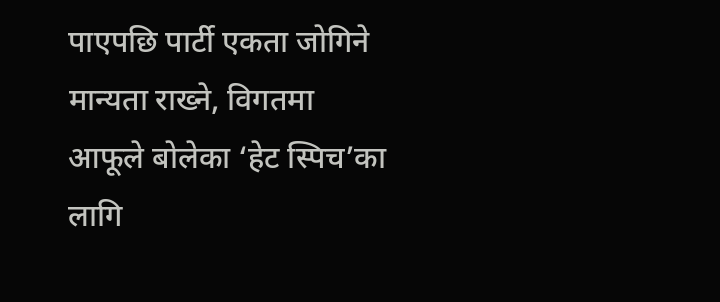पाएपछि पार्टी एकता जोगिने मान्यता राख्ने, विगतमा आफूले बोलेका ‘हेट स्पिच’का लागि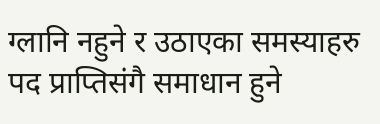ग्लानि नहुने र उठाएका समस्याहरु पद प्राप्तिसंगै समाधान हुने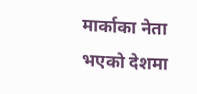मार्काका नेता भएको देशमा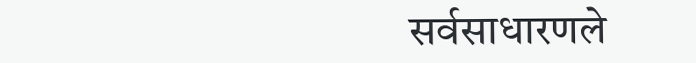सर्वसाधारणले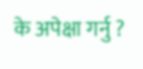के अपेक्षा गर्नु ?